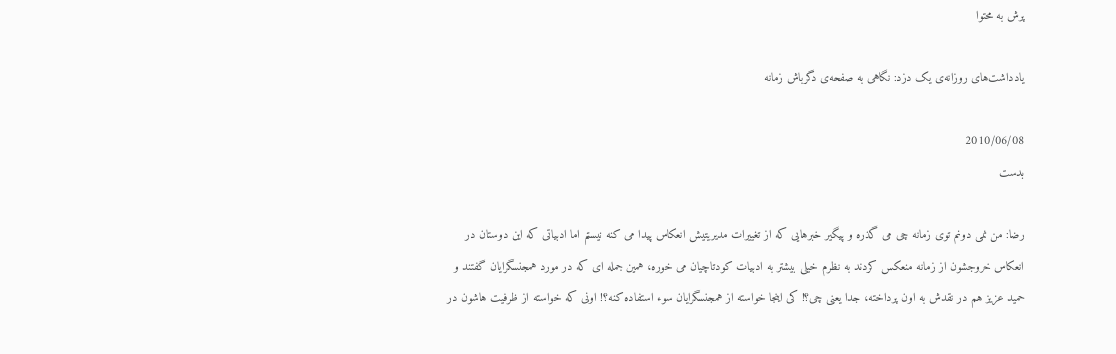پرش به محتوا

یادداشت‌های روزانه‌ی یک دزد: نگاهی به صفحه‌ی دگرباش زمانه

2010/06/08
بدست

رضا: من نمی دونم توی زمانه چی می گذره و پیگیر خبرهایی که از تغییرات مدیریتیش انعکاس پیدا می کنه نیستم اما ادبیاتی که این دوستان در انعکاس خروجشون از زمانه منعکس کردند به نظرم خیلی بیشتر به ادبیات کودتاچیان می خوره، همین جمله ای که در مورد همجنسگرایان گفتند و حمید عزیز هم در نقدش به اون پرداخته، جدا یعنی چی؟! کی اینجا خواسته از همجنسگرایان سوء استفاده کنه؟! اونی که خواسته از ظرفیت هاشون در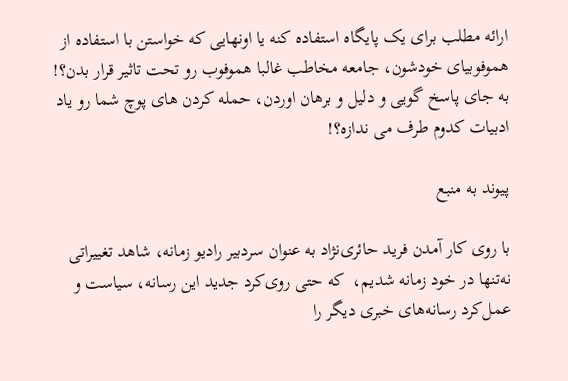ارائه مطلب برای یک پایگاه استفاده کنه یا اونهایی که خواستن با استفاده از هموفوبیای خودشون، جامعه مخاطب غالبا هموفوب رو تحت تاثیر قرار بدن؟!
به جای پاسخ گویی و دلیل و برهان اوردن، حمله کردن های پوچ شما رو یاد ادبیات کدوم طرف می ندازه؟!

پیوند به منبع

با روی کار آمدن فرید حائری‌نژاد به عنوان سردبیر رادیو زمانه، شاهد تغییراتی نه‌تنها در خود زمانه شدیم،  که حتی روی‌کرد جدید این رسانه، سیاست و عمل‌کرد رسانه‌های خبری دیگر را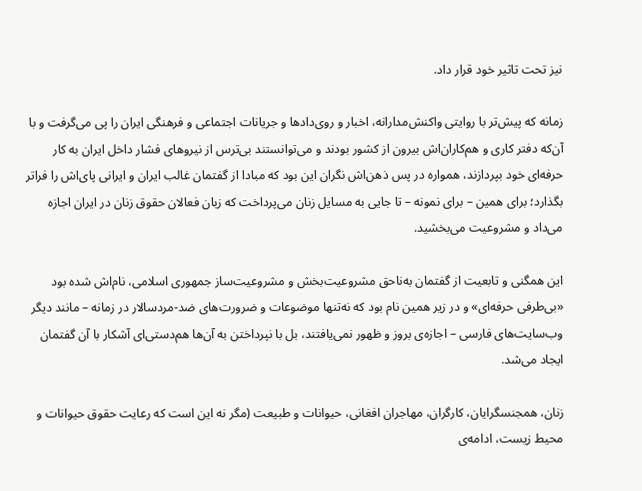نیز تحت تاثیر خود قرار داد.

زمانه که پیش‌تر با روایتی واکنش‌مدارانه، اخبار و روی‌دادها و جریانات اجتماعی و فرهنگی ایران را پی می‌گرفت و با آن‌که دفتر کاری و هم‌کاران‌اش بیرون از کشور بودند و می‌توانستند بی‌ترس از نیروهای فشار داخل ایران به کار حرفه‌ای خود بپردازند، همواره در پس ذهن‌اش نگران این بود که مبادا از گفتمان غالب ایران و ایرانی پای‌اش را فراتر بگذارد؛ برای همین – برای نمونه – تا جایی به مسایل زنان می‌پرداخت که زبان فعالان حقوق زنان در ایران اجازه می‌داد و مشروعیت می‌بخشید.

این همگنی و تابعیت از گفتمان به‌ناحق مشروعیت‌بخش و مشروعیت‌ساز جمهوری اسلامی، نام‌اش شده بود «بی‌طرفی حرفه‌ای» و در زیر همین نام بود که نه‌تنها موضوعات و ضرورت‌های ضد-مردسالار در زمانه – مانند دیگر وب‌سایت‌های فارسی – اجازه‌ی بروز و ظهور نمی‌یافتند، بل با نپرداختن به آن‌ها هم‌دستی‌ای آشکار با آن گفتمان ایجاد می‌شد.

زنان، همجنسگرایان، کارگران، مهاجران افغانی، حیوانات و طبیعت (مگر نه این است که رعایت حقوق حیوانات و محیط زیست، ادامه‌ی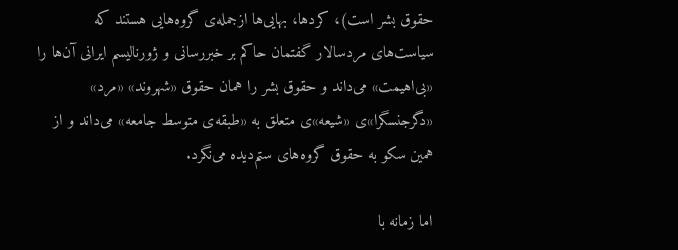حقوق بشر است)، کردها، بهایی‌ها ازجمله‌ی گروه‌هایی هستند که سیاست‌های مردسالار گفتمان حاکم بر خبررسانی و ژورنالیسم ایرانی آن‌ها را «بی‌اهیمت» می‌داند و حقوق بشر را همان حقوق «شهروند» «مرد» «دگرجنسگرا»ی «شیعه»ی متعلق به «طبقه‌ی متوسط جامعه» می‌داند و از همین سکو به حقوق گروه‌های ستم‌دیده می‌نگرد.

اما زمانه با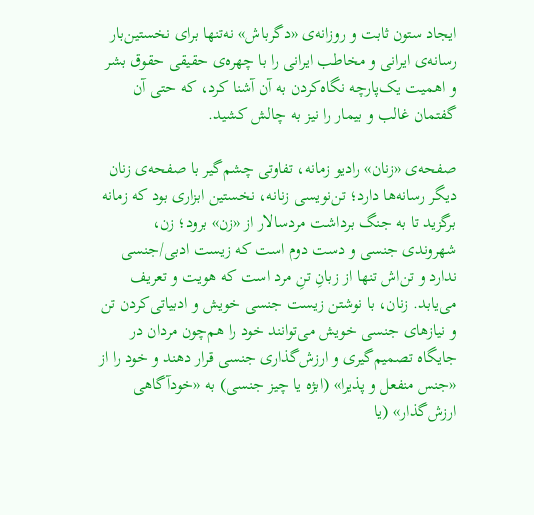ایجاد ستون ثابت و روزانه‌ی «دگرباش» نه‌تنها برای نخستین‌بار رسانه‌ی ایرانی و مخاطب ایرانی را با چهره‌ی حقیقی حقوق بشر و اهمیت یک‌پارچه نگاه‌کردن به آن آشنا کرد، که حتی آن گفتمان غالب و بیمار را نیز به چالش کشید.

صفحه‌ی «زنان» رادیو زمانه، تفاوتی چشم‌گیر با صفحه‌ی زنان دیگر رسانه‌ها دارد؛ تن‌نویسی زنانه، نخستین ابزاری بود که زمانه برگزید تا به جنگ برداشت مردسالار از «زن» برود؛ زن، شهروندی جنسی و دست دوم است که زیست ادبی/جنسی ندارد و تن‌اش تنها از زبانِ تنِ مرد است که هویت و تعریف می‌یابد. زنان، با نوشتن زیست جنسی خویش و ادبیاتی‌کردن تن و نیازهای جنسی خویش می‌توانند خود را هم‌چون مردان در جایگاه تصمیم‌گیری و ارزش‌گذاری جنسی قرار دهند و خود را از «جنس منفعل و پذیرا» (ابژه یا چیز جنسی) به «خودآگاهی ارزش‌گذار» (یا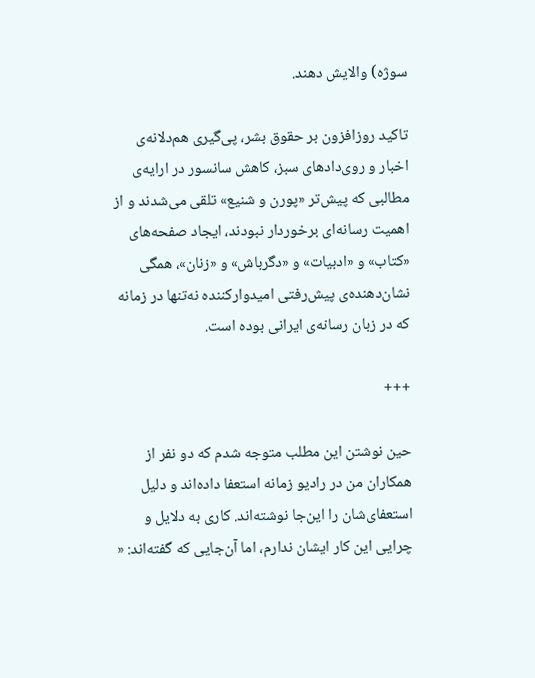سوژه) والایش دهند.

تاکید روزافزون بر حقوق بشر، پی‌گیری هم‌دلانه‌ی اخبار و روی‌دادهای سبز، کاهش سانسور در ارایه‌ی مطالبی که پیش‌تر «پورن و شنیع» تلقی می‌شدند و از اهمیت رسانه‌ای برخوردار نبودند، ایجاد صفحه‌های «کتاب» و «ادبیات» و «دگرباش» و «زنان»، همگی نشان‌دهنده‌ی پیش‌رفتی امیدوارکننده نه‌تنها در زمانه که در زبان رسانه‌ی ایرانی بوده است.

+++

حین نوشتن این مطلب متوجه شدم که دو نفر از همکاران من در رادیو زمانه استعفا داده‌اند و دلیل استعفای‌شان را این‌جا نوشته‌اند. کاری به دلایل و چرایی این کار ایشان ندارم، اما آن‌جایی که گفته‌اند: «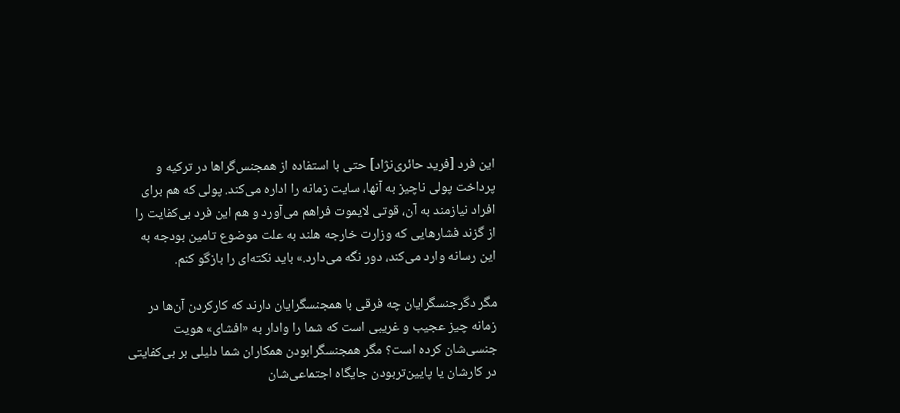این فرد [فرید حائری‌نژاد] حتی با استفاده از همجنس‌گراها در ترکیه و پرداخت پولی ناچیز به آنها، سایت زمانه را اداره می‌کند. پولی که هم برای افراد نیازمند به آن، قوتی لایموت فراهم می‌آورد و هم این فرد بی‌کفایت را از گزند فشارهایی که وزارت خارجه هلند به علت موضوع تامین بودجه‌ به این رسانه وارد می‌کند، دور نگه می‌دارد.» باید نکته‌ای را بازگو کنم.

مگر دگرجنسگرایان چه فرقی با همجنسگرایان دارند که کارکردن آن‌ها در زمانه چیز عجیب و غریبی است که شما را وادار به «افشای» هویت جنسی‌شان کرده است؟ مگر همجنسگرابودن همکاران شما دلیلی بر بی‌کفایتی در کارشان یا پایین‌تربودن جایگاه اجتماعی‌شان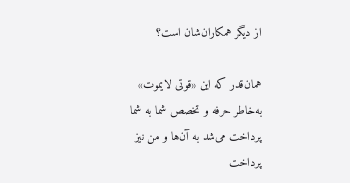از دیگر همکاران‌شان است؟

همان‌قدر که این «قوتی لایموت» به‌خاطر حرفه و تخصص شما به شما پرداخت می‌شد به آن‌ها و من نیز پرداخت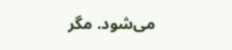می‌شود. مگر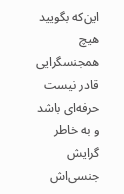این‌که بگویید هیچ همجنسگرایی قادر نیست حرفه‌ای باشد و به خاطر گرایش جنسی‌اش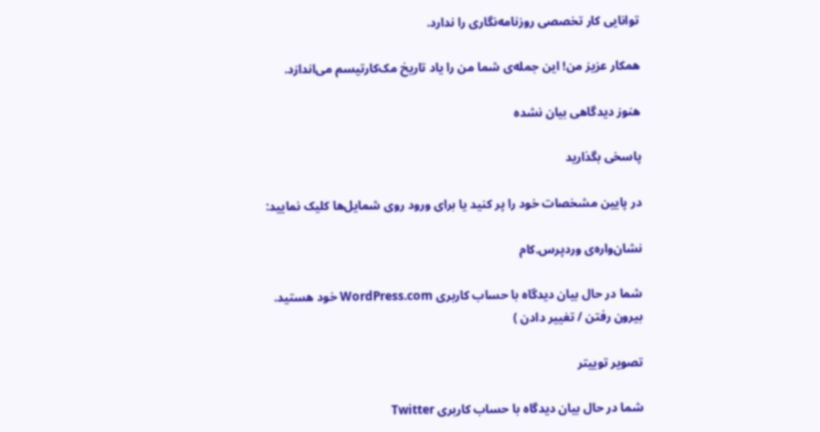توانایی کار تخصصی روزنامه‌نگاری را ندارد.

همکار عزیز من! این جمله‌ی شما من را یاد تاریخ مک‌کارتیسم می‌اندازد.

هنوز دیدگاهی بیان نشده

پاسخی بگذارید

در پایین مشخصات خود را پر کنید یا برای ورود روی شمایل‌ها کلیک نمایید:

نشان‌واره‌ی وردپرس.کام

شما در حال بیان دیدگاه با حساب کاربری WordPress.com خود هستید. بیرون رفتن / تغییر دادن )

تصویر توییتر

شما در حال بیان دیدگاه با حساب کاربری Twitter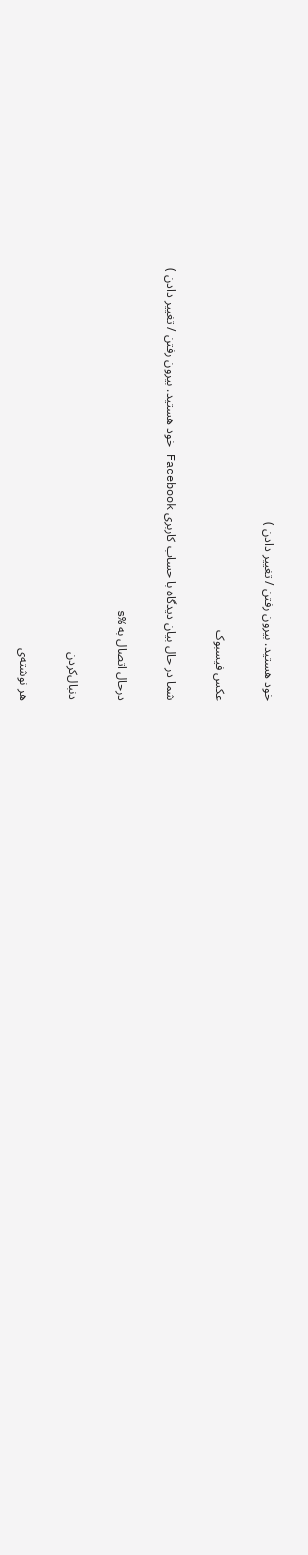خود هستید. بیرون رفتن / تغییر دادن )

عکس فیسبوک

شما در حال بیان دیدگاه با حساب کاربری Facebook خود هستید. بیرون رفتن / تغییر دادن )

درحال اتصال به %s

دنبال‌کردن

هر نوشته‌ی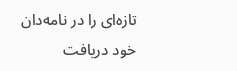تازه‌ای را در نامه‌دان خود دریافت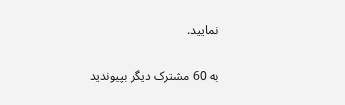نمایید.

به 60 مشترک دیگر بپیوندید